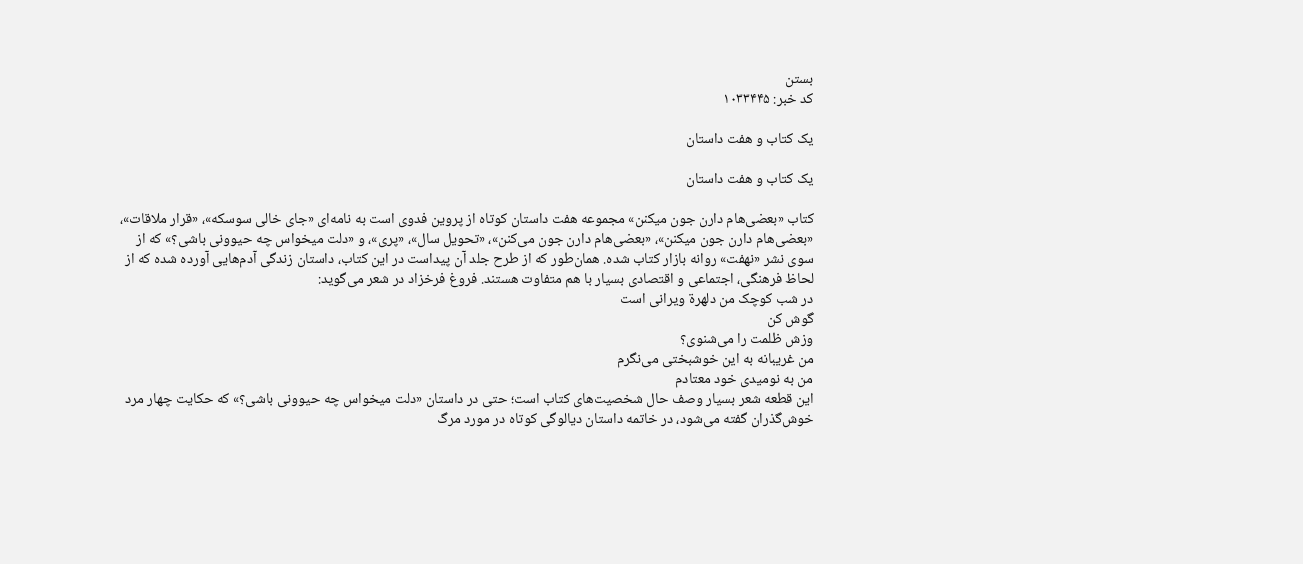بستن
کد خبر: ۱۰۳۳۴۴۵

یک کتاب و هفت داستان

یک کتاب و هفت داستان

کتاب «بعضی‌هام دارن جون میکنن» مجموعه‌ هفت داستان کوتاه از پروین فدوی است به نامه‌ای «جای خالی سوسکه»، «قرار ملاقات»، «بعضی‌هام دارن جون میکنن»، «بعضی‌هام دارن جون می‌کنن»، «تحویل سال»، «پری»، و «دلت میخواس چه حیوونی باشی؟» که از سوی نشر «نهفت» روانه بازار کتاب شده. همان‌طور که از طرح جلد آن پیداست در این کتاب، داستان زندگی آدم‌هایی آورده شده که از لحاظ فرهنگی، اجتماعی و اقتصادی بسیار با هم متفاوت هستند. فروغ فرخزاد در شعر می‌گوید:
در شب کوچک من دلهرة ویرانی است
گوش کن
وزش ظلمت را می‌شنوی؟
من غریبانه به این خوشبختی می‌نگرم
من به نومیدی خود معتادم
این قطعه شعر بسیار وصف حال شخصیت‌های کتاب است؛ حتی در داستان «دلت میخواس چه حیوونی باشی؟» که حکایت چهار مرد خوش‌گذران گفته می‌شود، در خاتمه داستان دیالوگی کوتاه در مورد مرگ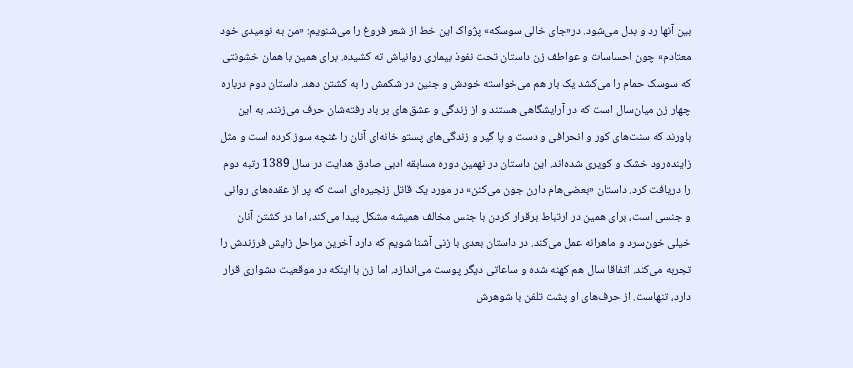بین آنها رد و بدل می‌شود. در«جای خالی سوسکه» پژواک این خط از شعر فروغ را می‌شنویم: «من به نومیدی خود معتادم» چون احساسات و عواطف زن داستان تحت نفوذ بیماری روانیاش ته کشیده. برای همین با همان خشونتی که سوسک حمام را می‌کشد یک بار هم می‌خواسته خودش و جنین در شکمش را به کشتن دهد. داستان دوم درباره چهار زن میان‌سال است که در آرایشگاهی هستند و از زندگی و عشق‌های بر باد رفته‌شان حرف می‌زنند. به این باورند که سنت‌های کور و انحرافی و دست و پا گیر و زندگی‌های پستو خانه‌ای آنان را غنچه سوز کرده است و مثل زاینده‌رود خشک و کویری شده‌اند. این داستان در نهمین دوره مسابقه ادبی صادق هدایت در سال 1389 رتبه دوم را دریافت کرد. داستان «بعضی‌هام دارن جون می‌کنن» در مورد یک قاتل زنجیره‌ای است که پر از عقده‌های روانی و جنسی است، برای همین در ارتباط برقرار کردن با جنس مخالف همیشه مشکل پیدا می‌کند، اما در کشتن آنان خیلی خون‌سرد و ماهرانه عمل می‌کند. در داستان بعدی با زنی آشنا شویم که دارد آخرین مراحل زایش فرزندش را تجربه می‌کند. اتفاقا سال هم کهنه شده و ساعاتی دیگر پوست می‌اندازد. اما زن با اینکه در موقعیت دشواری قرار دارد، تنهاست. از حرف‌های او پشت تلفن با شوهرش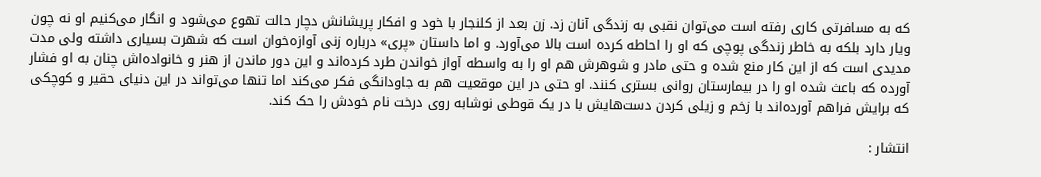که به مسافرتی کاری رفته است می‌توان نقبی به زندگی آنان زد. زن بعد از کلنجار با خود و افکار پریشانش دچار حالت تهوع می‌شود و انگار می‌کنیم او نه چون ویار دارد بلکه به خاطر زندگی پوچی که او را احاطه کرده است بالا می‌آورد. و اما داستان «پری» درباره زنی آوازه‌خوان است که شهرت بسیاری داشته ولی مدت مدیدی است که از این کار منع شده و حتی مادر و شوهرش هم او را به واسطه آواز خواندن طرد کرده‌اند و این دور ماندن از هنر و خانواده‌اش چنان به او فشار آورده که باعث شده او را در بیمارستان روانی بستری کنند. او حتی در این موقعیت هم به جاودانگی فکر می‌کند اما تنها می‌تواند در این دنیای حقیر و کوچکی که برایش فراهم آورده‌اند با زخم و زیلی کردن دست‌هایش با در یک قوطی نوشابه روی درخت نام خودش را حک کند.

انتشار :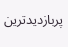پربازدیدترین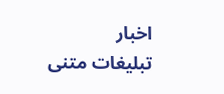اخبار
تبلیغات متنی